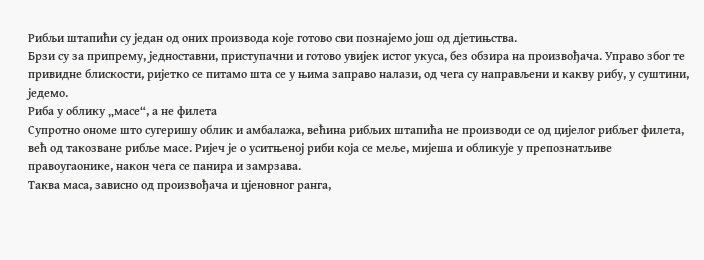Рибљи штапићи су један од оних производа које готово сви познајемо још од дјетињства.
Брзи су за припрему, једноставни, приступачни и готово увијек истог укуса, без обзира на произвођача. Управо због те привидне блискости, ријетко се питамо шта се у њима заправо налази, од чега су направљени и какву рибу, у суштини, једемо.
Риба у облику „масе“, а не филета
Супротно ономе што сугеришу облик и амбалажа, већина рибљих штапића не производи се од цијелог рибљег филета, већ од такозване рибље масе. Ријеч је о уситњеној риби која се меље, мијеша и обликује у препознатљиве правоугаонике, након чега се панира и замрзава.
Таква маса, зависно од произвођача и цјеновног ранга,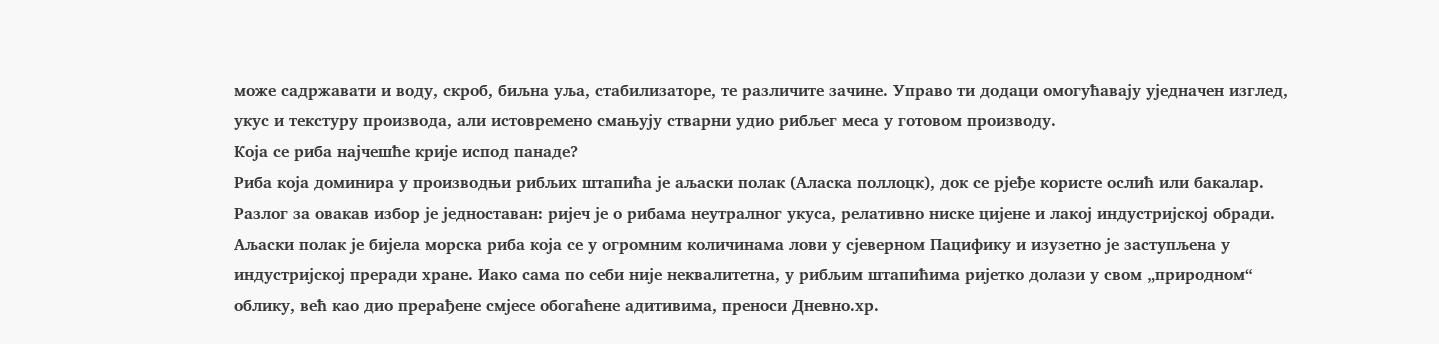може садржавати и воду, скроб, биљна уља, стабилизаторе, те различите зачине. Управо ти додаци омогућавају уједначен изглед, укус и текстуру производа, али истовремено смањују стварни удио рибљег меса у готовом производу.
Која се риба најчешће крије испод панаде?
Риба која доминира у производњи рибљих штапића је аљаски полак (Аласка поллоцк), док се рјеђе користе ослић или бакалар. Разлог за овакав избор је једноставан: ријеч је о рибама неутралног укуса, релативно ниске цијене и лакој индустријској обради.
Аљаски полак је бијела морска риба која се у огромним количинама лови у сјеверном Пацифику и изузетно је заступљена у индустријској преради хране. Иако сама по себи није неквалитетна, у рибљим штапићима ријетко долази у свом „природном“ облику, већ као дио прерађене смјесе обогаћене адитивима, преноси Дневно.хр.